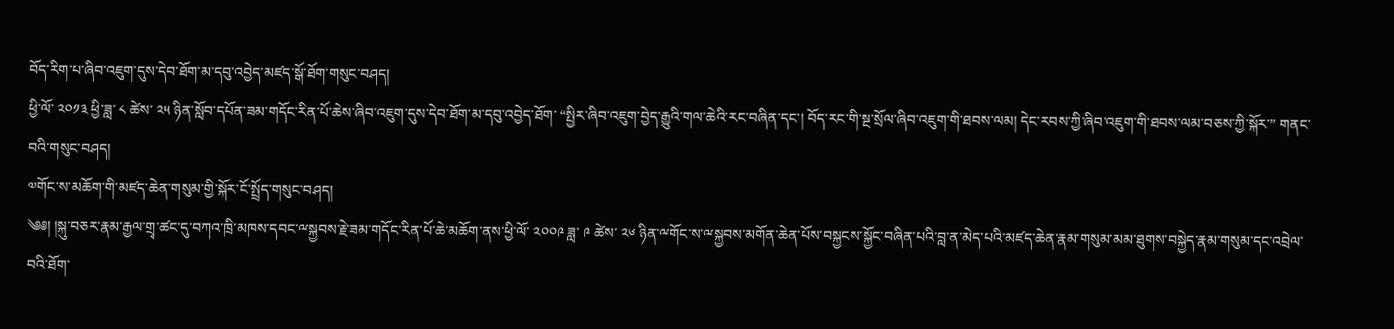བོད་རིག་པ་ཞིབ་འཇུག་དུས་དེབ་ཐོག་མ་དབུ་འབྱེད་མཛད་སྒོ་ཐོག་གསུང་བཤད།
ཕྱི་ལོ་ ༢༠༡༣ ཕྱི་ཟླ་ ༨ ཚེས་ ༢༥ ཉིན་སློབ་དཔོན་ཟམ་གདོང་རིན་པོ་ཆེས་ཞིབ་འཇུག་དུས་དེབ་ཐོག་མ་དབུ་འབྱེད་ཐོག་ “སྤྱིར་ཞིབ་འཇུག་བྱེད་རྒྱུའི་གལ་ཆེའི་རང་བཞིན་དང་། བོད་རང་གི་སྔ་སྲོལ་ཞིབ་འཇུག་གི་ཐབས་ལམ། དེང་རབས་ཀྱི་ཞིབ་འཇུག་གི་ཐབས་ལམ་བཅས་ཀྱི་སྐོར་” གནང་བའི་གསུང་བཤད།
༧གོང་ས་མཆོག་གི་མཛད་ཆེན་གསུམ་གྱི་སྐོར་ངོ་སྤྲོད་གསུང་བཤད།
༄༅། །སྐུ་བཅར་རྣམ་རྒྱལ་གྲྭ་ཚང་དུ་བཀའ་ཁྲི་མཁས་དབང་ྋསྐྱབས་རྗེ་ཟམ་གདོང་རིན་པོ་ཆེ་མཆོག་ནས་ཕྱི་ལོ་ ༢༠༠༩ ཟླ་ ༩ ཚེས་ ༢༦ ཉིན་ྋགོང་ས་ྋསྐྱབས་མགོན་ཆེན་པོས་བསྐྱངས་སྐྱོང་བཞིན་པའི་བླ་ན་མེད་པའི་མཛད་ཆེན་རྣམ་གསུམ་མམ་ཐུགས་བསྐྱེད་རྣམ་གསུམ་དང་འབྲེལ་བའི་ཐོག་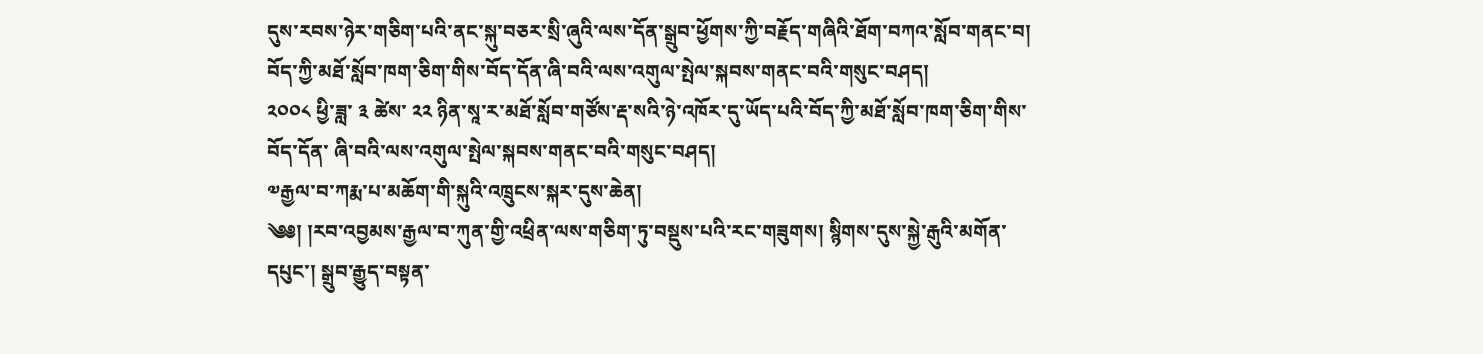དུས་རབས་ཉེར་གཅིག་པའི་ནང་སྐུ་བཅར་སྲི་ཞུའི་ལས་དོན་སྒྲུབ་ཕྱོགས་ཀྱི་བརྗོད་གཞིའི་ཐོག་བཀའ་སློབ་གནང་བ།
བོད་ཀྱི་མཐོ་སློབ་ཁག་ཅིག་གིས་བོད་དོན་ཞི་བའི་ལས་འགུལ་སྤེལ་སྐབས་གནང་བའི་གསུང་བཤད།
༢༠༠༨ ཕྱི་ཟླ་ ༣ ཚེས་ ༢༢ ཉིན་སཱ་ར་མཐོ་སློབ་གཙོས་རྡ་སའི་ཉེ་འཁོར་དུ་ཡོད་པའི་བོད་ཀྱི་མཐོ་སློབ་ཁག་ཅིག་གིས་བོད་དོན་ ཞི་བའི་ལས་འགུལ་སྤེལ་སྐབས་གནང་བའི་གསུང་བཤད།
༧རྒྱལ་བ་ཀརྨ་པ་མཆོག་གི་སྐུའི་འཁྲུངས་སྐར་དུས་ཆེན།
༄༅། །རབ་འབྱམས་རྒྱལ་བ་ཀུན་གྱི་འཕྲིན་ལས་གཅིག་ཏུ་བསྡུས་པའི་རང་གཟུགས། སྙིགས་དུས་སྐྱེ་རྒུའི་མགོན་དཔུང་། སྒྲུབ་རྒྱུད་བསྟན་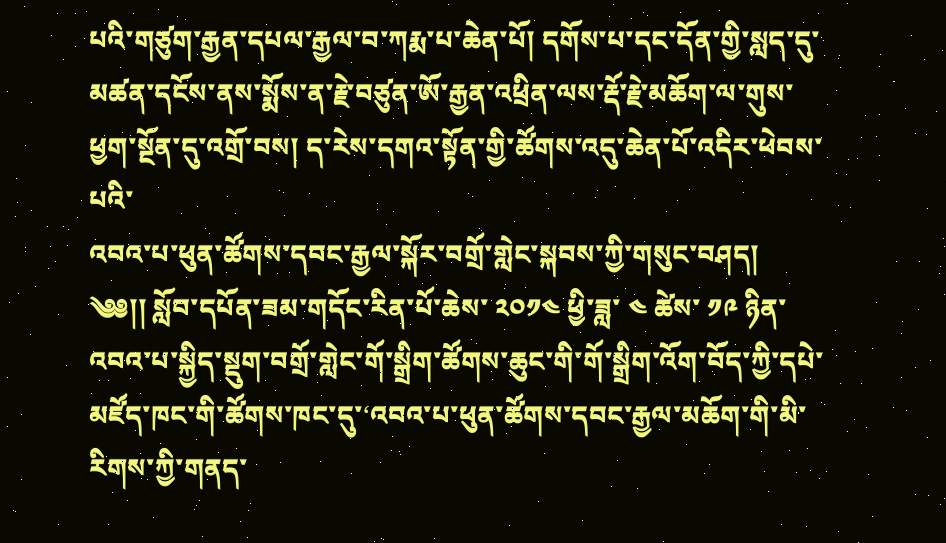པའི་གཙུག་རྒྱན་དཔལ་རྒྱལ་བ་ཀརྨ་པ་ཆེན་པོ། དགོས་པ་དང་དོན་གྱི་སླད་དུ་མཚན་དངོས་ནས་སྨོས་ན་རྗེ་བཙུན་ཨོ་རྒྱན་འཕྲིན་ལས་རྡོ་རྗེ་མཆོག་ལ་གུས་ཕྱག་སྔོན་དུ་འགྲོ་བས། ད་རེས་དགའ་སྟོན་གྱི་ཚོགས་འདུ་ཆེན་པོ་འདིར་ཕེབས་པའི་
འབའ་པ་ཕུན་ཚོགས་དབང་རྒྱལ་སྐོར་བགྲོ་གླེང་སྐབས་ཀྱི་གསུང་བཤད།
༄༅།། སློབ་དཔོན་ཟམ་གདོང་རིན་པོ་ཆེས་ ༢༠༡༤ ཕྱི་ཟླ་ ༤ ཚེས་ ༡༩ ཉིན་འབའ་པ་སྐྱིད་སྡུག་བགྲོ་གླེང་གོ་སྒྲིག་ཚོགས་ཆུང་གི་གོ་སྒྲིག་འོག་བོད་ཀྱི་དཔེ་མཛོད་ཁང་གི་ཚོགས་ཁང་དུ་‘འབའ་པ་ཕུན་ཚོགས་དབང་རྒྱལ་མཆོག་གི་མི་རིགས་ཀྱི་གནད་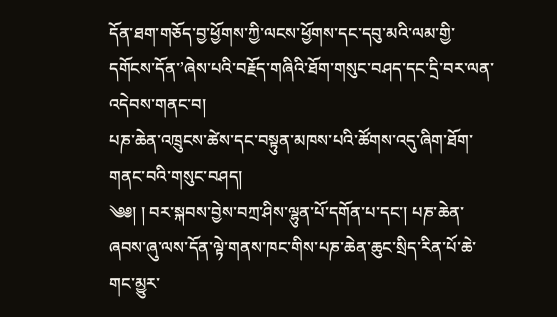དོན་ཐག་གཅོད་བྱ་ཕྱོགས་ཀྱི་ལངས་ཕྱོགས་དང་དབུ་མའི་ལམ་གྱི་དགོངས་དོན་’ཞེས་པའི་བརྗོད་གཞིའི་ཐོག་གསུང་བཤད་དང་དྲི་བར་ལན་འདེབས་གནང་བ།
པཎ་ཆེན་འཁྲུངས་ཚེས་དང་བསྟུན་མཁས་པའི་ཚོགས་འདུ་ཞིག་ཐོག་གནང་བའི་གསུང་བཤད།
༄༅། ། བར་སྐབས་བྱེས་བཀྲ་ཤིས་ལྷུན་པོ་དགོན་པ་དང་། པཎ་ཆེན་ཞབས་ཞུ་ལས་དོན་ལྟེ་གནས་ཁང་གིས་པཎ་ཆེན་ཆུང་སྲིད་རིན་པོ་ཆེ་གང་མྱུར་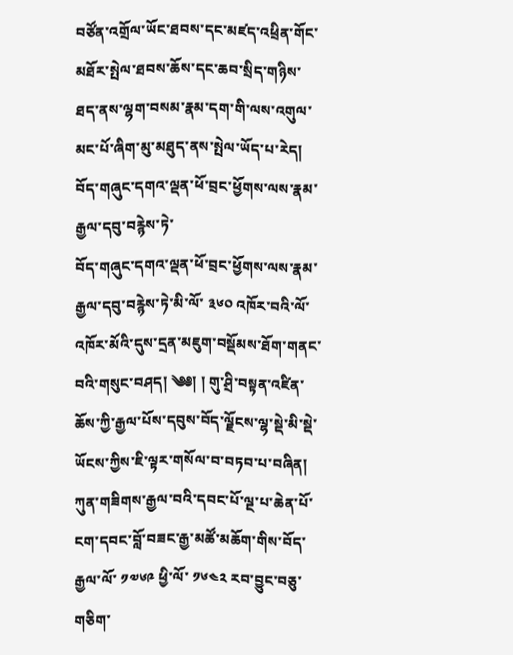བཙོན་འགྲོལ་ཡོང་ཐབས་དང་མཛད་འཕྲིན་གོང་མཐོར་སྤེལ་ཐབས་ཆོས་དང་ཆབ་སྲིད་གཉིས་ཐད་ནས་ལྷག་བསམ་རྣམ་དག་གི་ལས་འགུལ་མང་པོ་ཞིག་མུ་མཐུད་ནས་སྤེལ་ཡོད་པ་རེད།
བོད་གཞུང་དགའ་ལྡན་ཕོ་བྲང་ཕྱོགས་ལས་རྣམ་རྒྱལ་དབུ་བརྙེས་ཏེ་
བོད་གཞུང་དགའ་ལྡན་ཕོ་བྲང་ཕྱོགས་ལས་རྣམ་རྒྱལ་དབུ་བརྙེས་ཏེ་མི་ལོ་ ༣༦༠ འཁོར་བའི་ལོ་འཁོར་མོའི་དུས་དྲན་མཇུག་བསྡོམས་ཐོག་གནང་བའི་གསུང་བཤད། ༄༅། ། གུ་ཤྲི་བསྟན་འཛིན་ཆོས་ཀྱི་རྒྱལ་པོས་དབུས་བོད་ལྗོངས་ལྷ་སྡེ་མི་སྡེ་ཡོངས་ཀྱིས་ཇི་ལྟར་གསོལ་བ་བཏབ་པ་བཞིན། ཀུན་གཟིགས་རྒྱལ་བའི་དབང་པོ་ལྔ་པ་ཆེན་པོ་ངག་དབང་བློ་བཟང་རྒྱ་མཚོ་མཆོག་གིས་བོད་རྒྱལ་ལོ་ ༡༧༦༩ ཕྱི་ལོ་ ༡༦༤༢ རབ་བྱུང་བཅུ་གཅིག་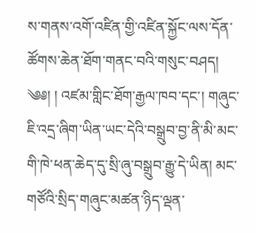ས་གནས་འགོ་འཛིན་གྱི་འཛིན་སྐྱོང་ལས་དོན་ཚོགས་ཆེན་ཐོག་གནང་བའི་གསུང་བཤད།
༄༅། ། འཛམ་གླིང་ཐོག་རྒྱལ་ཁབ་དང་། གཞུང་ཇི་འདྲ་ཞིག་ཡིན་ཡང་དེའི་བསྒྲུབ་བྱ་ནི་མི་མང་གི་ཁེ་ཕན་ཆེད་དུ་སྲི་ཞུ་བསྒྲུབ་རྒྱུ་དེ་ཡིན། མང་གཙོའི་སྲིད་གཞུང་མཚན་ཉིད་ལྡན་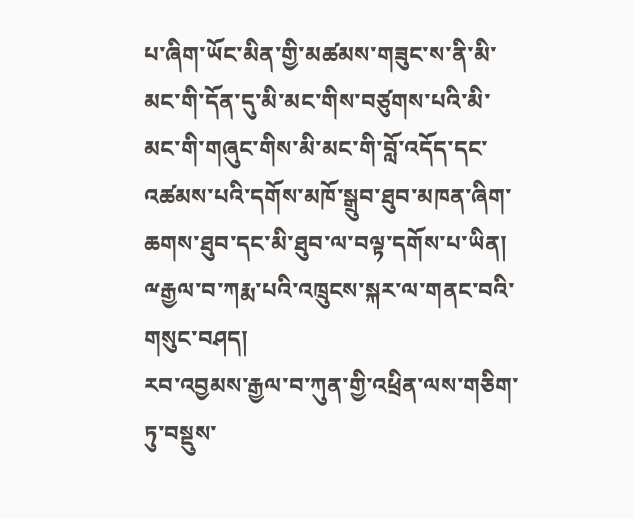པ་ཞིག་ཡོང་མིན་གྱི་མཚམས་གཟུང་ས་ནི་མི་མང་གི་དོན་དུ་མི་མང་གིས་བཙུགས་པའི་མི་མང་གི་གཞུང་གིས་མི་མང་གི་བློ་འདོད་དང་འཚམས་པའི་དགོས་མཁོ་སྒྲུབ་ཐུབ་མཁན་ཞིག་ཆགས་ཐུབ་དང་མི་ཐུབ་ལ་བལྟ་དགོས་པ་ཡིན།
ྋརྒྱལ་བ་ཀརྨ་པའི་འཁྲུངས་སྐར་ལ་གནང་བའི་གསུང་བཤད།
རབ་འབྱམས་རྒྱལ་བ་ཀུན་གྱི་འཕྲིན་ལས་གཅིག་ཏུ་བསྡུས་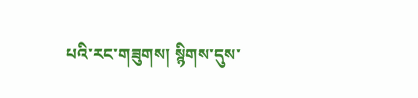པའི་རང་གཟུགས། སྙིགས་དུས་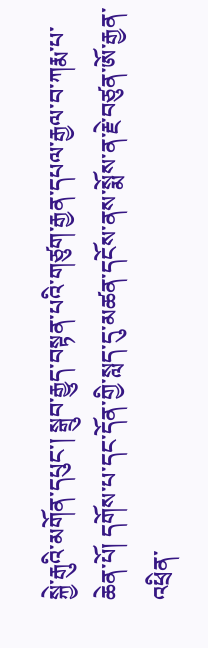སྐྱེ་རྒུའི་མགོན་དཔུང་། སྒྲུབ་རྒྱུད་བསྟན་པའི་གཙུག་རྒྱན་དཔལ་རྒྱལ་བ་ཀརྨ་པ་ཆེན་པོ། དགོས་པ་དང་དོན་གྱི་སླད་དུ་མཚན་དངོས་ནས་སྨོས་ན་རྗེ་བཙུན་ཨོ་རྒྱན་འཕྲིན་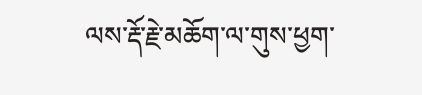ལས་རྡོ་རྗེ་མཆོག་ལ་གུས་ཕྱག་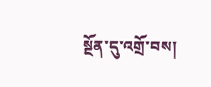སྔོན་དུ་འགྲོ་བས།